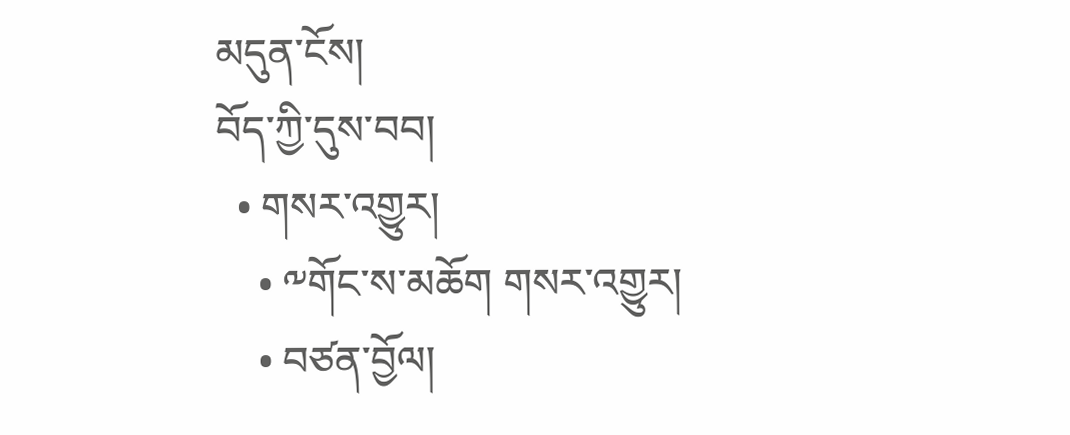མདུན་ངོས།
བོད་ཀྱི་དུས་བབ།
  • གསར་འགྱུར།
    • ༸གོང་ས་མཆོག གསར་འགྱུར།
    • བཙན་བྱོལ།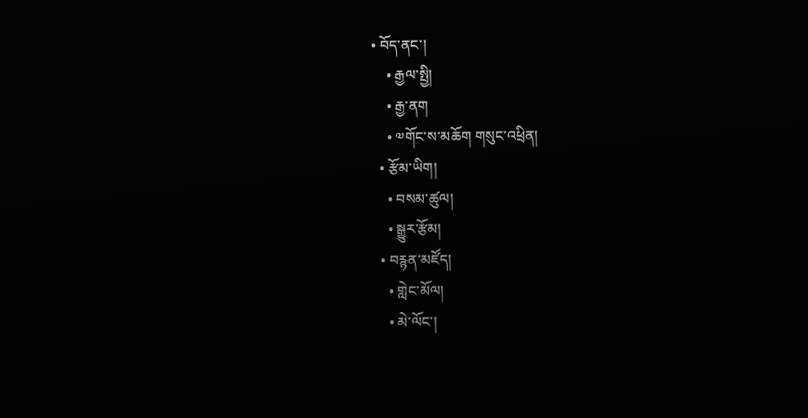• བོད་ནང་།
    • རྒྱལ་སྤྱི།
    • རྒྱ་ནག
    • ༧གོང་ས་མཆོག གསུང་འཕྲིན།
  • རྩོམ་ཡིག།
    • བསམ་ཚུལ།
    • སྒྱུར་རྩོམ།
  • བརྙན་མཛོད།
    • གླེང་མོལ།
    • མེ་ལོང་།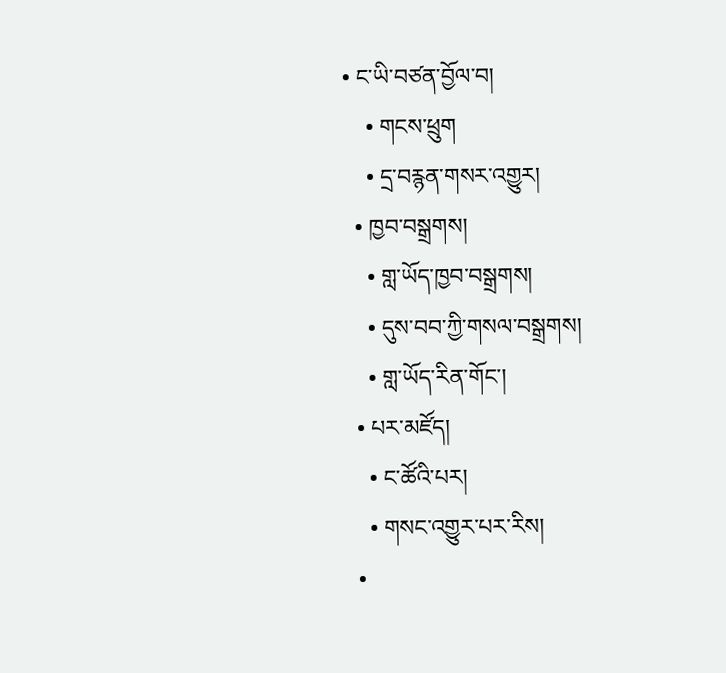• ང་ཡི་བཙན་བྱོལ་བ།
    • གངས་ཕྲུག
    • དྲ་བརྙན་གསར་འགྱུར།
  • ཁྱབ་བསྒྲགས།
    • གླ་ཡོད་ཁྱབ་བསྒྲགས།
    • དུས་བབ་ཀྱི་གསལ་བསྒྲགས།
    • གླ་ཡོད་རིན་གོང་།
  • པར་མཛོད།
    • ང་ཚོའི་པར།
    • གསང་འགྱུར་པར་རིས།
  •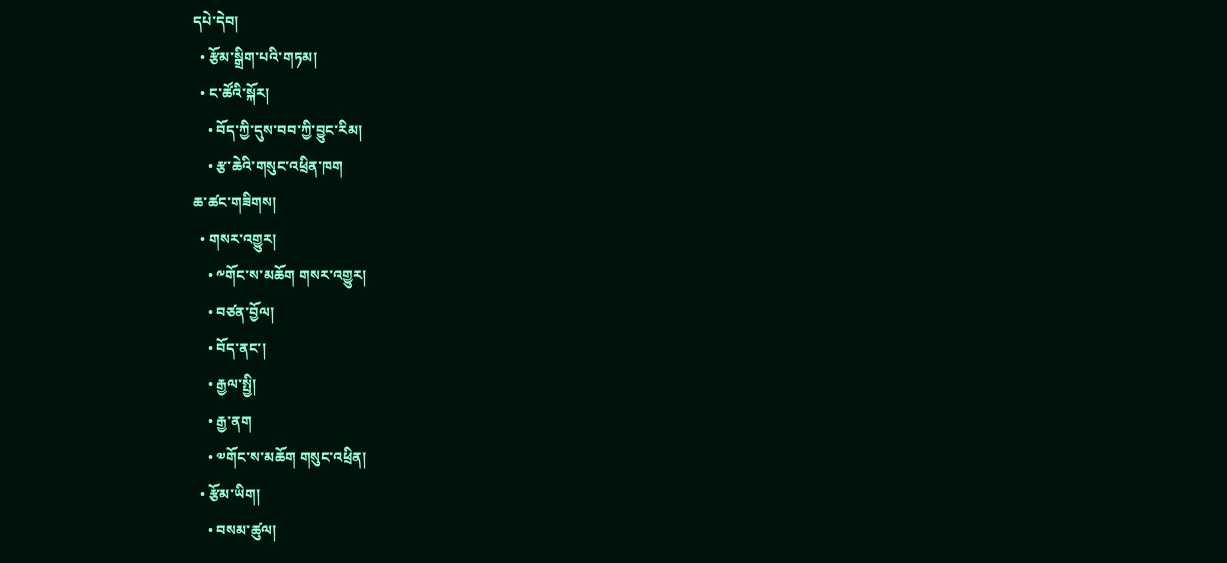དཔེ་དེབ།
  • རྩོམ་སྒྲིག་པའི་གཏམ།
  • ང་ཚོའི་སྐོར།
    • བོད་ཀྱི་དུས་བབ་ཀྱི་བྱུང་རིམ།
    • རྩ་ཆེའི་གསུང་འཕྲིན་ཁག
ཆ་ཚང་གཟིགས།
  • གསར་འགྱུར།
    • ༸གོང་ས་མཆོག གསར་འགྱུར།
    • བཙན་བྱོལ།
    • བོད་ནང་།
    • རྒྱལ་སྤྱི།
    • རྒྱ་ནག
    • ༧གོང་ས་མཆོག གསུང་འཕྲིན།
  • རྩོམ་ཡིག།
    • བསམ་ཚུལ།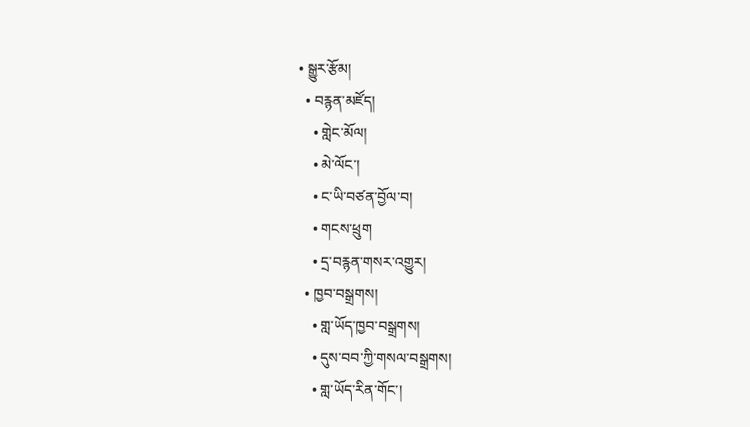• སྒྱུར་རྩོམ།
  • བརྙན་མཛོད།
    • གླེང་མོལ།
    • མེ་ལོང་།
    • ང་ཡི་བཙན་བྱོལ་བ།
    • གངས་ཕྲུག
    • དྲ་བརྙན་གསར་འགྱུར།
  • ཁྱབ་བསྒྲགས།
    • གླ་ཡོད་ཁྱབ་བསྒྲགས།
    • དུས་བབ་ཀྱི་གསལ་བསྒྲགས།
    • གླ་ཡོད་རིན་གོང་།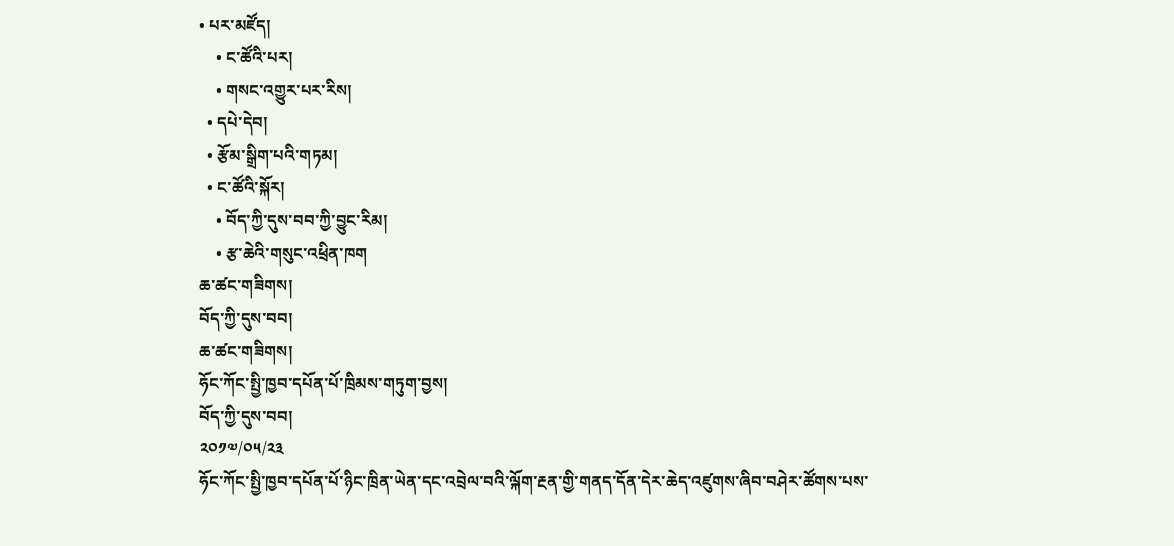• པར་མཛོད།
    • ང་ཚོའི་པར།
    • གསང་འགྱུར་པར་རིས།
  • དཔེ་དེབ།
  • རྩོམ་སྒྲིག་པའི་གཏམ།
  • ང་ཚོའི་སྐོར།
    • བོད་ཀྱི་དུས་བབ་ཀྱི་བྱུང་རིམ།
    • རྩ་ཆེའི་གསུང་འཕྲིན་ཁག
ཆ་ཚང་གཟིགས།
བོད་ཀྱི་དུས་བབ།
ཆ་ཚང་གཟིགས།
ཧོང་ཀོང་སྤྱི་ཁྱབ་དཔོན་པོ་ཁྲིམས་གཏུག་བྱས།
བོད་ཀྱི་དུས་བབ།
༢༠༡༧/༠༥/༢༣
ཧོང་ཀོང་སྤྱི་ཁྱབ་དཔོན་པོ་ཉིང་ཁྲིན་ཡེན་དང་འབྲེལ་བའི་ལྐོག་རྔན་གྱི་གནད་དོན་དེར་ཆེད་འཛུགས་ཞིབ་བཤེར་ཚོགས་པས་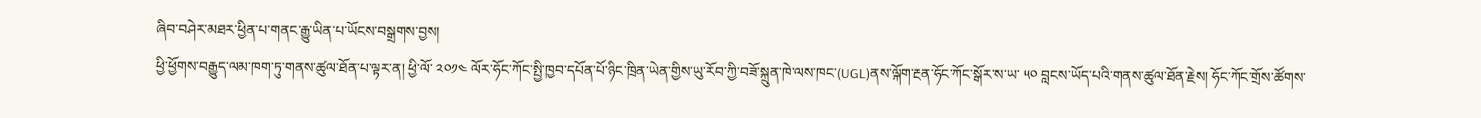ཞིབ་བཤེར་མཐར་ཕྱིན་པ་གནང་རྒྱུ་ཡིན་པ་ཡོངས་བསྒྲགས་བྱས།
ཕྱི་ཕྱོགས་བརྒྱུད་ལམ་ཁག་ཏུ་གནས་ཚུལ་ཐོན་པ་ལྟར་ན། ཕྱི་ལོ་ ༢༠༡༤ ལོར་ཧོང་ཀོང་སྤྱི་ཁྱབ་དཔོན་པོ་ཉིང་ཁྲིན་ཡེན་གྱིས་ཡུ་རོབ་ཀྱི་བཟོ་སྐྲུན་ཁེ་ལས་ཁང་(UGL)ནས་ལྐོག་རྔན་ཧོང་ཀོང་སྒོར་ས་ཡ་ ༥༠ བླངས་ཡོད་པའི་གནས་ཚུལ་ཐོན་རྗེས། ཧོང་ཀོང་གྲོས་ཚོགས་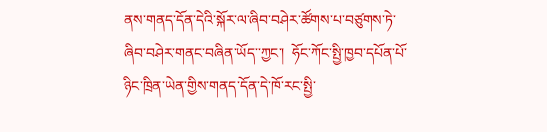ནས་གནད་དོན་དེའི་སྐོར་ལ་ཞིབ་བཤེར་ཚོགས་པ་བཙུགས་ཏེ་ཞིབ་བཤེར་གནང་བཞིན་ཡོད་་ཀྱང་།  ཧོང་ཀོང་སྤྱི་ཁྱབ་དཔོན་པོ་ཉིང་ཁྲིན་ཡེན་གྱིས་གནད་དོན་དེ་ཁོ་རང་སྤྱི་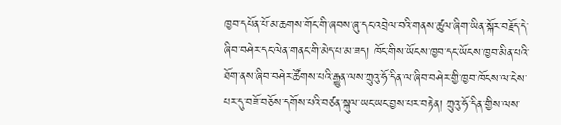ཁྱབ་དཔོན་པོ་མ་ཆགས་གོང་གི་ཞབས་ཞུ་དང་འབྲེལ་བའི་གནས་ཚུལ་ཞིག་ཡིན་སྐོར་བརྗོད་དེ་ཞིབ་བཤེར་དང་ལེན་གནང་གི་མེད་པ་མ་ཟད། ཁོང་གིས་ཡོངས་ཁྱབ་དང་ཡོངས་ཁྱབ་མིན་པའི་ཐོག་ནས་ཞིབ་བཤེར་ཚོགས་པའི་རྒྱུན་ལས་ཀྲུའུ་ཧོ་དིན་ལ་ཞིབ་བཤེར་གྱི་ཁྱབ་ཁོངས་ལ་ངེས་པར་དུ་བཟོ་བཅོས་དགོས་པའི་བཙན་སྐུལ་ཡང་ཡང་བྱས་པར་བརྟེན། ཀྲུའུ་ཧོ་དིན་གྱིས་ལས་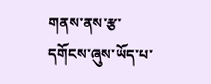གནས་ནས་རྩ་དགོངས་ཞུས་ཡོད་པ་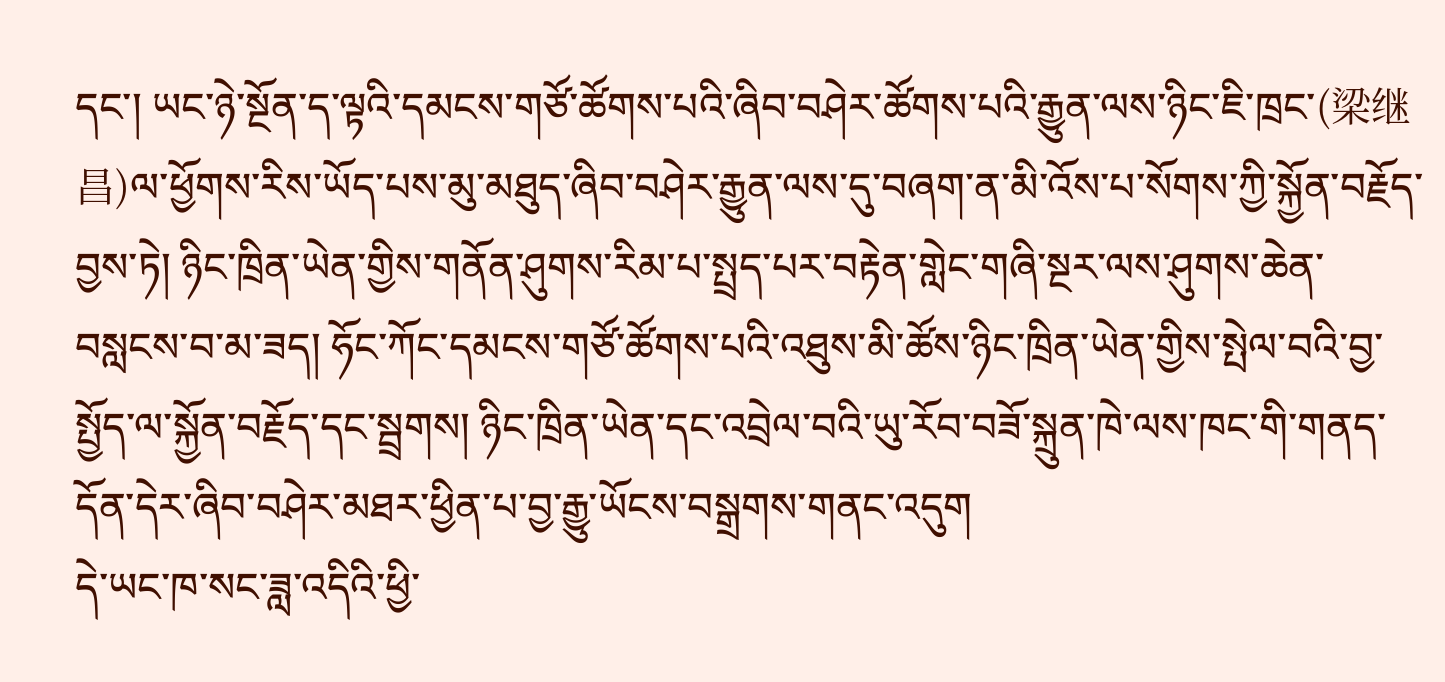དང་། ཡང་ཉེ་སྔོན་ད་ལྟའི་དམངས་གཙོ་ཚོགས་པའི་ཞིབ་བཤེར་ཚོགས་པའི་རྒྱུན་ལས་ཉིང་ཇི་ཁྲང་(梁继昌)ལ་ཕྱོགས་རིས་ཡོད་པས་མུ་མཐུད་ཞིབ་བཤེར་རྒྱུན་ལས་དུ་བཞག་ན་མི་འོས་པ་སོགས་ཀྱི་སྐྱོན་བརྗོད་བྱས་ཏེ། ཉིང་ཁྲིན་ཡེན་གྱིས་གནོན་ཤུགས་རིམ་པ་སྤྲད་པར་བརྟེན་གླེང་གཞི་སྔར་ལས་ཤུགས་ཆེན་བསླངས་བ་མ་ཟད། ཧོང་ཀོང་དམངས་གཙོ་ཚོགས་པའི་འཐུས་མི་ཚོས་ཉིང་ཁྲིན་ཡེན་གྱིས་སྤེལ་བའི་བྱ་སྤྱོད་ལ་སྐྱོན་བརྗོད་དང་སྦྲགས། ཉིང་ཁྲིན་ཡེན་དང་འབྲེལ་བའི་ཡུ་རོབ་བཟོ་སྐྲུན་ཁེ་ལས་ཁང་གི་གནད་དོན་དེར་ཞིབ་བཤེར་མཐར་ཕྱིན་པ་བྱ་རྒྱུ་ཡོངས་བསྒྲགས་གནང་འདུག
དེ་ཡང་ཁ་སང་ཟླ་འདིའི་ཕྱི་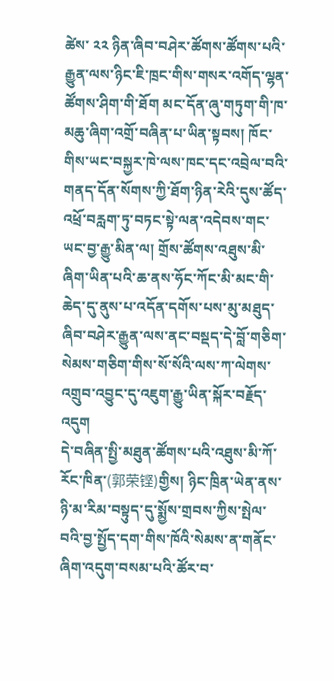ཚེས་ ༢༢ ཉིན་ཞིབ་བཤེར་ཚོགས་ཚོགས་པའི་རྒྱུན་ལས་ཉིང་ཇི་ཁྲང་གིས་གསར་འགོད་ལྷན་ཚོགས་ཤིག་གི་ཐོག མང་དོན་ཞུ་གཏུག་གི་ཁ་མཆུ་ཞིག་འགྲོ་བཞིན་པ་ཡིན་སྟབས། ཁོང་གིས་ཡང་བསྐྱར་ཁེ་ལས་ཁང་དང་འབྲེལ་བའི་གནད་དོན་སོགས་ཀྱི་ཐོག་ཉིན་རེའི་དུས་ཚོད་འཕྲོ་བརླག་ཏུ་བཏང་སྟེ་ལན་འདེབས་གང་ཡང་བྱ་རྒྱུ་མིན་ལ། གྲོས་ཚོགས་འཐུས་མི་ཞིག་ཡིན་པའི་ཆ་ནས་ཧོང་ཀོང་མི་མང་གི་ཆེད་དུ་ནུས་པ་འདོན་དགོས་པས་མུ་མཐུད་ཞིབ་བཤེར་རྒྱུན་ལས་ནང་བསྡད་དེ་བློ་གཅིག་སེམས་གཅིག་གིས་སོ་སོའི་ལས་ཀ་ལེགས་འགྲུབ་འབྱུང་དུ་འཇུག་རྒྱུ་ཡིན་སྐོར་བརྗོད་འདུག
དེ་བཞིན་སྤྱི་མཐུན་ཚོགས་པའི་འཐུས་མི་ཀོ་རོང་ཁིན་(郭荣铿)གྱིས། ཉིང་ཁྲིན་ཡེན་ནས་ཉི་མ་རིམ་བསྟུད་དུ་སྨྱོས་གྲབས་ཀྱིས་སྤེལ་བའི་བྱ་སྤྱོད་དག་གིས་ཁོའི་སེམས་ན་གནོང་ཞིག་འདུག་བསམ་པའི་ཚོར་བ་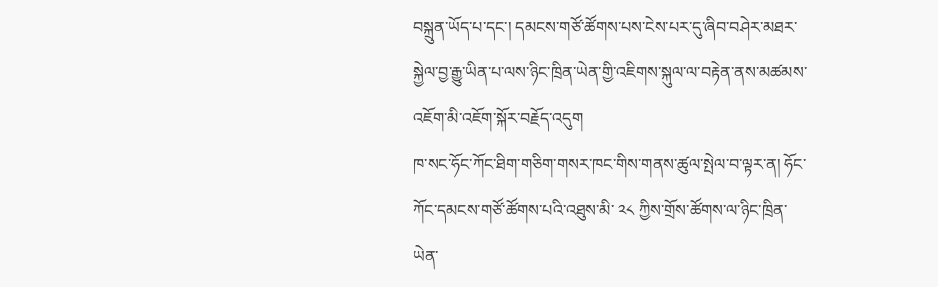བསྐྲུན་ཡོད་པ་དང་། དམངས་གཙོ་ཚོགས་པས་ངེས་པར་དུ་ཞིབ་བཤེར་མཐར་སྐྱེལ་བྱ་རྒྱུ་ཡིན་པ་ལས་ཉིང་ཁྲིན་ཡེན་གྱི་འཇིགས་སྐུལ་ལ་བརྟེན་ནས་མཚམས་འཇོག་མི་འཇོག་སྐོར་བརྗོད་འདུག
ཁ་སང་ཧོང་ཀོང་ཐིག་གཅིག་གསར་ཁང་གིས་གནས་ཚུལ་སྤེལ་བ་ལྟར་ན། ཧོང་ཀོང་དམངས་གཙོ་ཚོགས་པའི་འཐུས་མི་ ༢༨ ཀྱིས་གྲོས་ཚོགས་ལ་ཉིང་ཁྲིན་ཡེན་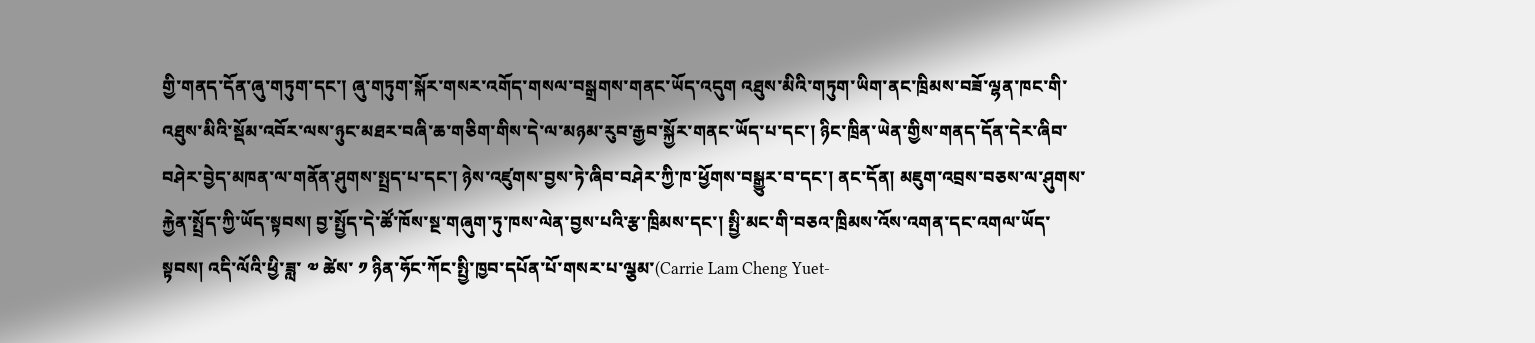གྱི་གནད་དོན་ཞུ་གཏུག་དང་། ཞུ་གཏུག་སྐོར་གསར་འགོད་གསལ་བསྒྲགས་གནང་ཡོད་འདུག འཐུས་མིའི་གཏུག་ཡིག་ནང་ཁྲིམས་བཟོ་ལྷན་ཁང་གི་འཐུས་མིའི་སྡོམ་འབོར་ལས་ཉུང་མཐར་བཞི་ཆ་གཅིག་གིས་དེ་ལ་མཉམ་རུབ་རྒྱབ་སྐྱོར་གནང་ཡོད་པ་དང་། ཉིང་ཁྲིན་ཡེན་གྱིས་གནད་དོན་དེར་ཞིབ་བཤེར་བྱེད་མཁན་ལ་གནོན་ཤུགས་སྤྲད་པ་དང་། ཉེས་འཛུགས་བྱས་ཏེ་ཞིབ་བཤེར་ཀྱི་ཁ་ཕྱོགས་བསྒྱུར་བ་དང་། ནང་དོན། མཇུག་འབྲས་བཅས་ལ་ཤུགས་རྐྱེན་སྤྲོད་ཀྱི་ཡོད་སྟབས། བྱ་སྤྱོད་དེ་ཚོ་ཁོས་སྔ་གཞུག་ཏུ་ཁས་ལེན་བྱས་པའི་རྩ་ཁྲིམས་དང་། སྤྱི་མང་གི་བཅའ་ཁྲིམས་འོས་འགན་དང་འགལ་ཡོད་སྟབས། འདི་ལོའི་ཕྱི་ཟླ་ ༧ ཚེས་ ༡ ཉིན་ཧོང་ཀོང་སྤྱི་ཁྱབ་དཔོན་པོ་གསར་པ་ལྕམ་(Carrie Lam Cheng Yuet-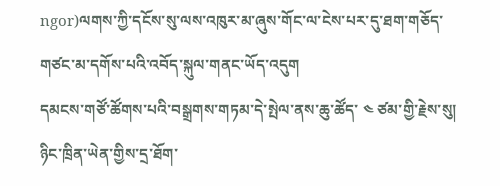ngor)ལགས་ཀྱི་དངོས་སུ་ལས་འཁུར་མ་ཞུས་གོང་ལ་ངེས་པར་དུ་ཐག་གཅོད་གཙང་མ་དགོས་པའི་འབོད་སྐུལ་གནང་ཡོད་འདུག
དམངས་གཙོ་ཚོགས་པའི་བསྒྲགས་གཏམ་དེ་སྤེལ་ནས་ཆུ་ཚོད་ ༤ ཙམ་གྱི་རྗེས་སུ། ཉིང་ཁྲིན་ཡེན་གྱིས་དྲ་ཐོག་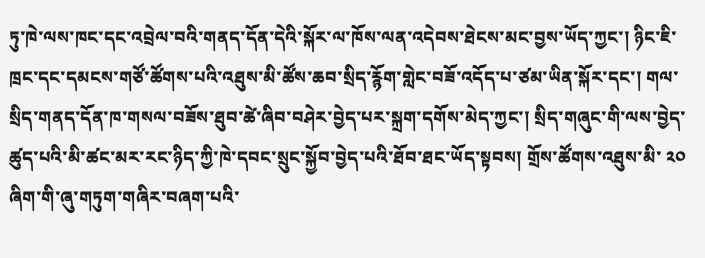ཏུ་ཁེ་ལས་ཁང་དང་འབྲེལ་བའི་གནད་དོན་དེའི་སྐོར་ལ་ཁོས་ལན་འདེབས་ཐེངས་མང་བྱས་ཡོད་ཀྱང་། ཉིང་ཇི་ཁྲང་དང་དམངས་གཙོ་ཚོགས་པའི་འཐུས་མི་ཚོས་ཆབ་སྲིད་རྙོག་གླེང་བཟོ་འདོད་པ་ཙམ་ཡིན་སྐོར་དང་། གལ་སྲིད་གནད་དོན་ཁ་གསལ་བཟོས་ཐུབ་ཚེ་ཞིབ་བཤེར་བྱེད་པར་སྐྲག་དགོས་མེད་ཀྱང་། སྲིད་གཞུང་གི་ལས་བྱེད་ཚུད་པའི་མི་ཚང་མར་རང་ཉིད་ཀྱི་ཁེ་དབང་སྲུང་སྐྱོབ་བྱེད་པའི་ཐོབ་ཐང་ཡོད་སྟབས། གྲོས་ཚོགས་འཐུས་མི་ ༢༠ ཞིག་གི་ཞུ་གཏུག་གཞིར་བཞག་པའི་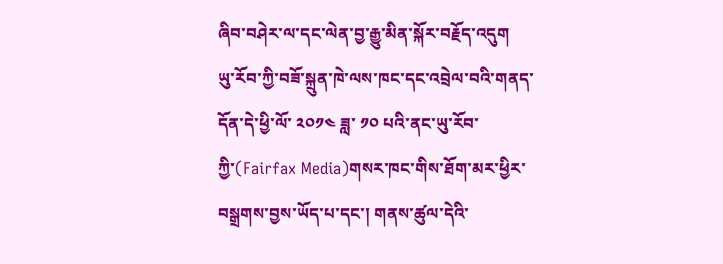ཞིབ་བཤེར་ལ་དང་ལེན་བྱ་རྒྱུ་མིན་སྐོར་བརྗོད་འདུག
ཡུ་རོབ་ཀྱི་བཟོ་སྐྲུན་ཁེ་ལས་ཁང་དང་འབྲེལ་བའི་གནད་དོན་དེ་ཕྱི་ལོ་ ༢༠༡༤ ཟླ་ ༡༠ པའི་ནང་ཡུ་རོབ་ཀྱི་(Fairfax Media)གསར་ཁང་གིས་ཐོག་མར་ཕྱིར་བསྒྲགས་བྱས་ཡོད་པ་དང་། གནས་ཚུལ་དེའི་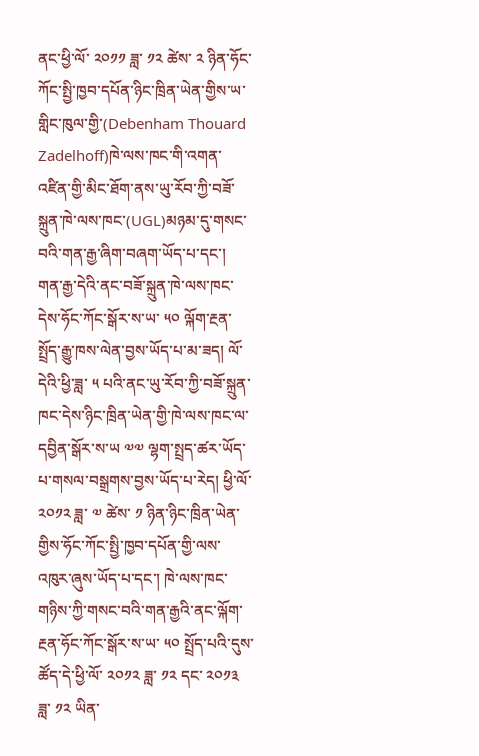ནང་ཕྱི་ལོ་ ༢༠༡༡ ཟླ་ ༡༢ ཚེས་ ༢ ཉིན་ཧོང་ཀོང་སྤྱི་ཁྱབ་དཔོན་ཉིང་ཁྲིན་ཡེན་གྱིས་ཡ་གླིང་ཁུལ་གྱི་(Debenham Thouard Zadelhoff)ཁེ་ལས་ཁང་གི་འགན་འཛིན་གྱི་མིང་ཐོག་ནས་ཡུ་རོབ་ཀྱི་བཟོ་སྐྲུན་ཁེ་ལས་ཁང་(UGL)མཉམ་དུ་གསང་བའི་གན་རྒྱ་ཞིག་བཞག་ཡོད་པ་དང་། གན་རྒྱ་དེའི་ནང་བཟོ་སྐྲུན་ཁེ་ལས་ཁང་དེས་ཧོང་ཀོང་སྒོར་ས་ཡ་ ༥༠ ལྐོག་རྔན་སྤྲོད་རྒྱུ་ཁས་ལེན་བྱས་ཡོད་པ་མ་ཟད། ལོ་དེའི་ཕྱི་ཟླ་ ༥ པའི་ནང་ཡུ་རོབ་ཀྱི་བཟོ་སྐྲུན་ཁང་དེས་ཉིང་ཁྲིན་ཡེན་གྱི་ཁེ་ལས་ཁང་ལ་དབྱིན་སྒོར་ས་ཡ ༧༧ ལྷག་སྤྲད་ཚར་ཡོད་པ་གསལ་བསྒྲགས་བྱས་ཡོད་པ་རེད། ཕྱི་ལོ་ ༢༠༡༢ ཟླ་ ༧ ཚེས་ ༡ ཉིན་ཉིང་ཁྲིན་ཡེན་གྱིས་ཧོང་ཀོང་སྤྱི་ཁྱབ་དཔོན་གྱི་ལས་འཁུར་ཞུས་ཡོད་པ་དང་། ཁེ་ལས་ཁང་གཉིས་ཀྱི་གསང་བའི་གན་རྒྱའི་ནང་ལྐོག་རྔན་ཧོང་ཀོང་སྒོར་ས་ཡ་ ༥༠ སྤྲོད་པའི་དུས་ཚོད་དེ་ཕྱི་ལོ་ ༢༠༡༢ ཟླ་ ༡༢ དང་ ༢༠༡༣ ཟླ་ ༡༢ ཡིན་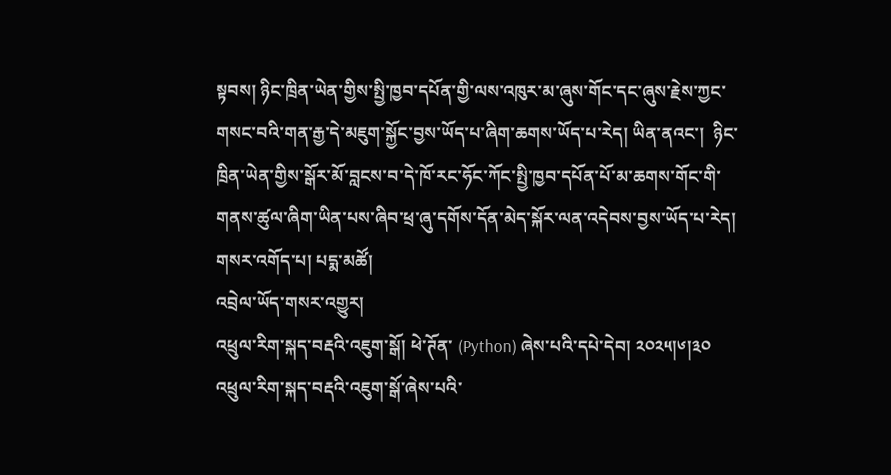སྟབས། ཉིང་ཁྲིན་ཡེན་གྱིས་སྤྱི་ཁྱབ་དཔོན་གྱི་ལས་འཁུར་མ་ཞུས་གོང་དང་ཞུས་རྗེས་ཀྱང་གསང་བའི་གན་རྒྱ་དེ་མཇུག་སྐྱོང་བྱས་ཡོད་པ་ཞིག་ཆགས་ཡོད་པ་རེད། ཡིན་ནའང་།  ཉིང་ཁྲིན་ཡེན་གྱིས་སྒོར་མོ་བླངས་བ་དེ་ཁོ་རང་ཧོང་ཀོང་སྤྱི་ཁྱབ་དཔོན་པོ་མ་ཆགས་གོང་གི་གནས་ཚུལ་ཞིག་ཡིན་པས་ཞིབ་ཕྲ་ཞུ་དགོས་དོན་མེད་སྐོར་ལན་འདེབས་བྱས་ཡོད་པ་རེད།
གསར་འགོད་པ། པདྨ་མཚོ།
འབྲེལ་ཡོད་གསར་འགྱུར།
འཕྲུལ་རིག་སྐད་བརྡའི་འཇུག་སྒོ། ཕེ་ཊོན་ (Python) ཞེས་པའི་དཔེ་དེབ། ༢༠༢༥།༦།༣༠
འཕྲུལ་རིག་སྐད་བརྡའི་འཇུག་སྒོ་ཞེས་པའི་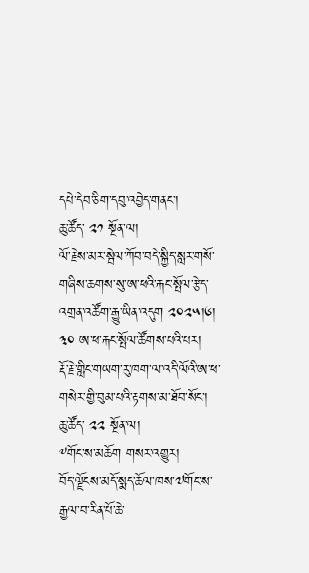དཔེ་དེབ་ཅིག་དབུ་འབྱེད་གནང་།
ཆུ་ཚོད་ ༢༡ སྔོན་ལ།
ལོ་རྗེས་མར་སྦེལ་ཀོབ་བདེ་སྐྱིད་སླར་གསོ་གཞིས་ཆགས་སུ་ཨ་ཕའི་རྐང་སྤོལ་རྩེད་འགྲན་འཚོག་རྒྱུ་ཡིན་འདུག ༢༠༢༥།༦། ༣༠ ཨ་ཕ་རྐང་སྤོལ་ཚོགས་པའི་པར།
རྡོ་རྗེ་གླིང་གཡག་རུ་ཁག་ལ་འདི་ལོའི་ཨ་ཕ་གསེར་གྱི་བུམ་པའི་རྟགས་མ་ཐོབ་སོང་།
ཆུ་ཚོད་ ༢༢ སྔོན་ལ།
༸གོང་ས་མཆོག གསར་འགྱུར།
བོད་ལྗོངས་མདོ་སྨད་ཆོལ་ཁས་༧གོང་ས་རྒྱལ་བ་རིན་པོ་ཆེ་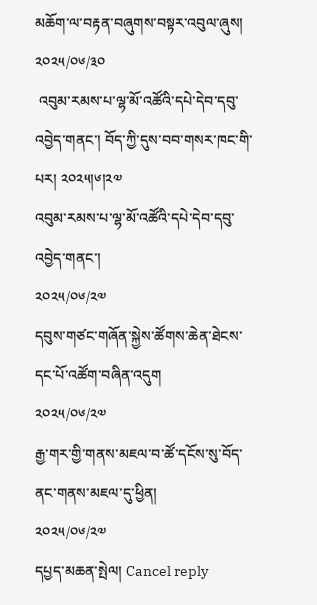མཆོག་ལ་བརྟན་བཞུགས་བསྟར་འབུལ་ཞུས།
༢༠༢༥/༠༦/༣༠
 འབུམ་རམས་པ་ལྷ་མོ་འཚོའི་དཔེ་དེབ་དབུ་འབྱེད་གནང་། བོད་ཀྱི་དུས་བབ་གསར་ཁང་གི་པར། ༢༠༢༥།༦།༢༧
འབུམ་རམས་པ་ལྷ་མོ་འཚོའི་དཔེ་དེབ་དབུ་འབྱེད་གནང་།
༢༠༢༥/༠༦/༢༧
དབུས་གཙང་གཞོན་སྐྱེས་ཚོགས་ཆེན་ཐེངས་དང་པོ་འཚོག་བཞིན་འདུག
༢༠༢༥/༠༦/༢༧
རྒྱ་གར་གྱི་གནས་མཇལ་བ་ཚོ་དངོས་སུ་བོད་ནང་གནས་མཇལ་དུ་ཕྱིན།
༢༠༢༥/༠༦/༢༧
དཔྱད་མཆན་སྤེལ། Cancel reply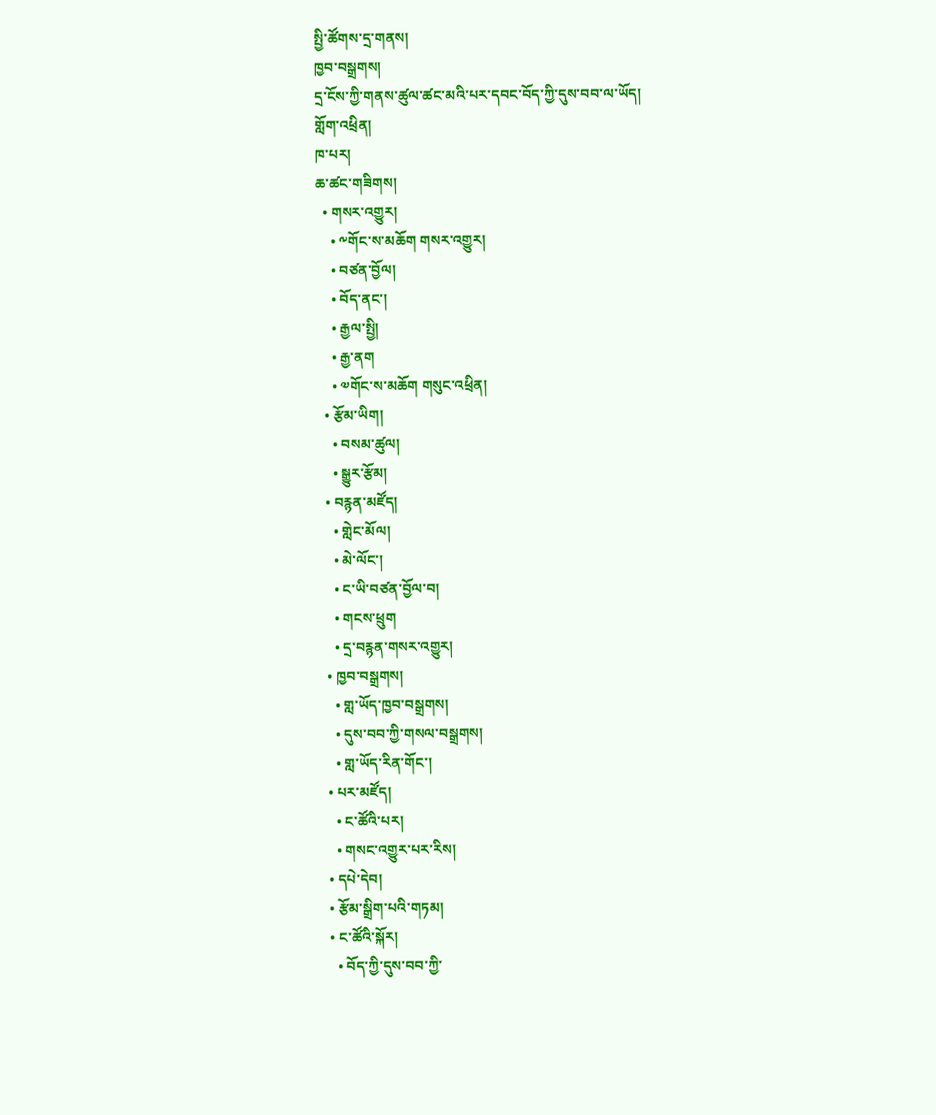སྤྱི་ཚོགས་དྲ་གནས།
ཁྱབ་བསྒྲགས།
དྲ་ངོས་ཀྱི་གནས་ཚུལ་ཚང་མའི་པར་དབང་བོད་ཀྱི་དུས་བབ་ལ་ཡོད།
གློག་འཕྲིན།
ཁ་པར།
ཆ་ཚང་གཟིགས།
  • གསར་འགྱུར།
    • ༸གོང་ས་མཆོག གསར་འགྱུར།
    • བཙན་བྱོལ།
    • བོད་ནང་།
    • རྒྱལ་སྤྱི།
    • རྒྱ་ནག
    • ༧གོང་ས་མཆོག གསུང་འཕྲིན།
  • རྩོམ་ཡིག།
    • བསམ་ཚུལ།
    • སྒྱུར་རྩོམ།
  • བརྙན་མཛོད།
    • གླེང་མོལ།
    • མེ་ལོང་།
    • ང་ཡི་བཙན་བྱོལ་བ།
    • གངས་ཕྲུག
    • དྲ་བརྙན་གསར་འགྱུར།
  • ཁྱབ་བསྒྲགས།
    • གླ་ཡོད་ཁྱབ་བསྒྲགས།
    • དུས་བབ་ཀྱི་གསལ་བསྒྲགས།
    • གླ་ཡོད་རིན་གོང་།
  • པར་མཛོད།
    • ང་ཚོའི་པར།
    • གསང་འགྱུར་པར་རིས།
  • དཔེ་དེབ།
  • རྩོམ་སྒྲིག་པའི་གཏམ།
  • ང་ཚོའི་སྐོར།
    • བོད་ཀྱི་དུས་བབ་ཀྱི་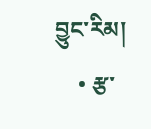བྱུང་རིམ།
    • རྩ་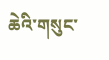ཆེའི་གསུང་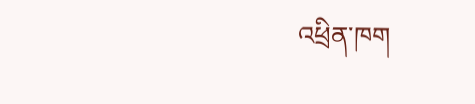འཕྲིན་ཁག